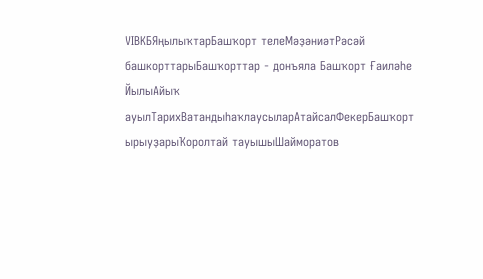VIВКБЯңылыҡтарБашҡорт телеМәҙәниәтРәсәй башкорттарыБашҡорттар - донъяла Башҡорт Ғаиләһе ЙылыАйыҡ ауылТарихВатандыһаҡлаусыларАтайсалФекерБашҡорт ырыуҙарыҠоролтай тауышыШайморатов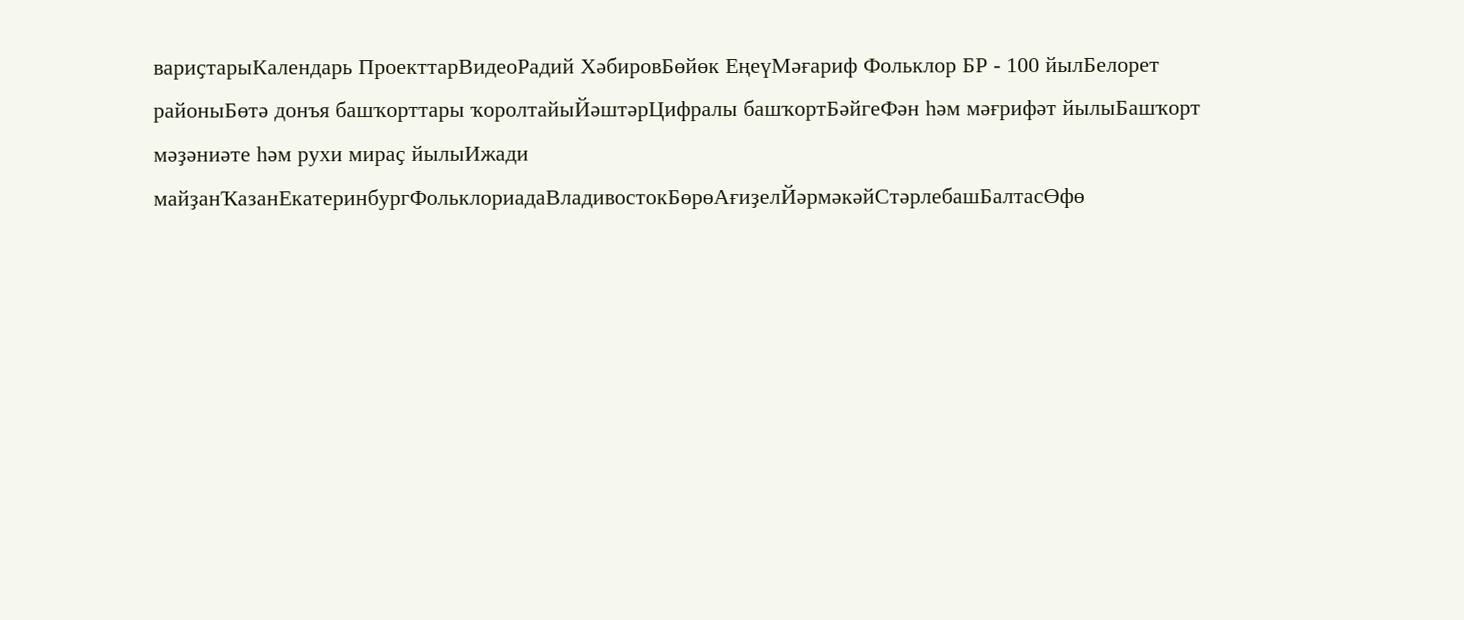вариҫтарыКалендарь ПроекттарВидеоРадий ХәбировБөйөк ЕңеүМәғариф Фольклор БР - 100 йылБелорет районыБөтә донъя башҡорттары ҡоролтайыЙәштәрЦифралы башҡортБәйгеФән һәм мәғрифәт йылыБашҡорт мәҙәниәте һәм рухи мираҫ йылыИжади майҙанҠазанЕкатеринбургФольклориадаВладивостокБөрөАғиҙелЙәрмәкәйCтәрлебашБалтасӨфө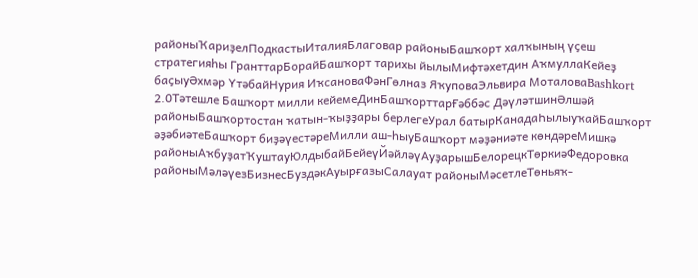районыҠариҙелПодкастыИталияБлаговар районыБашҡорт халҡының үҫеш стратегияһы ГранттарБорайБашҡорт тарихы йылыМифтәхетдин АҡмуллаКейеҙ баҫыуӘхмәр ҮтәбайНурия ИҡсановаФәнГөлназ ЯҡуповаЭльвира МоталоваBashkort 2.0Тәтешле Башҡорт милли кейемеДинБашҡорттарҒәббәс ДәүләтшинӘлшәй районыБашҡортостан ҡатын-ҡыҙҙары берлегеУрал батырКанадаҺылыуҡайБашҡорт әҙәбиәтеБашҡорт биҙәүестәреМилли аш-һыуБашҡорт мәҙәниәте көндәреМишкә районыАҡбуҙатҠуштауЮлдыбайБейеүЙәйләүАуҙарышБелорецкТөркиәФедоровка районыМәләүезБизнесБуздәкАуырғазыСалауат районыМәсетлеТөньяҡ-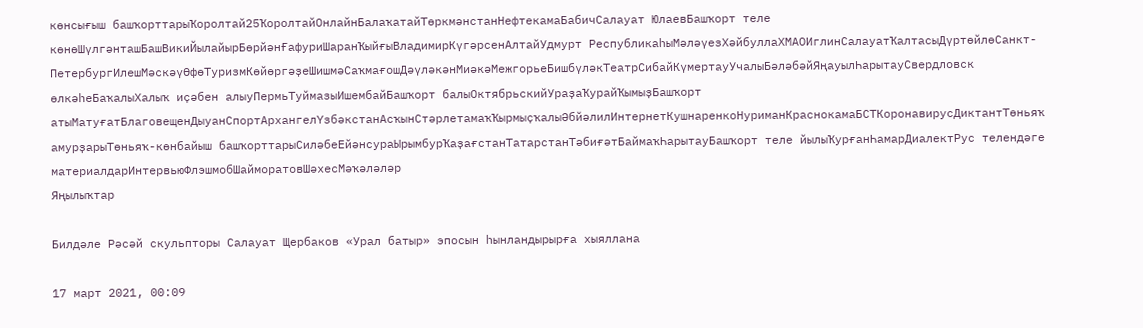көнсығыш башҡорттарыҠоролтай25ҠоролтайОнлайнБалаҡатайТөркмәнстанНефтекамаБабичСалауат ЮлаевБашҡорт теле көнөШүлгәнташБашВикиЙылайырБөрйәнҒафуриШаранҠыйғыВладимирКүгәрсенАлтайУдмурт РеспубликаһыМәләүезХәйбуллаХМАОИглинСалауатҠалтасыДүртөйлөСанкт-ПетербургИлешМәскәүӨфөТуризмКөйөргәҙеШишмәСаҡмағошДәүләкәнМиәкәМежгорьеБишбүләкТеатрСибайКүмертауУчалыБәләбәйЯңауылҺарытауСвердловск өлкәһеБаҡалыХалыҡ иҫәбен алыуПермьТуймазыИшембайБашҡорт балыОктябрьскийУраҙаҠурайҠымыҙБашҡорт атыМатуғатБлаговещенДыуанСпортАрхангелҮзбәкстанАсҡынСтәрлетамаҡҠырмыҫҡалыӘбйәлилИнтернетКушнаренкоНуриманКраснокамаБСТКоронавирусДиктантТөньяҡ амурҙарыТөньяҡ-көнбайыш башҡорттарыСиләбеЕйәнсураЫрымбурҠаҙағстанТатарстанТәбиғәтБаймаҡҺарытауБашҡорт теле йылыҠурғанҺамарДиалектРус телендәге материалдарИнтервьюФлэшмобШайморатовШәхесМәҡәләләр
Яңылыҡтар

Билдәле Рәсәй скульпторы Салауат Щербаков «Урал батыр» эпосын һынландырырға хыяллана

17 март 2021, 00:09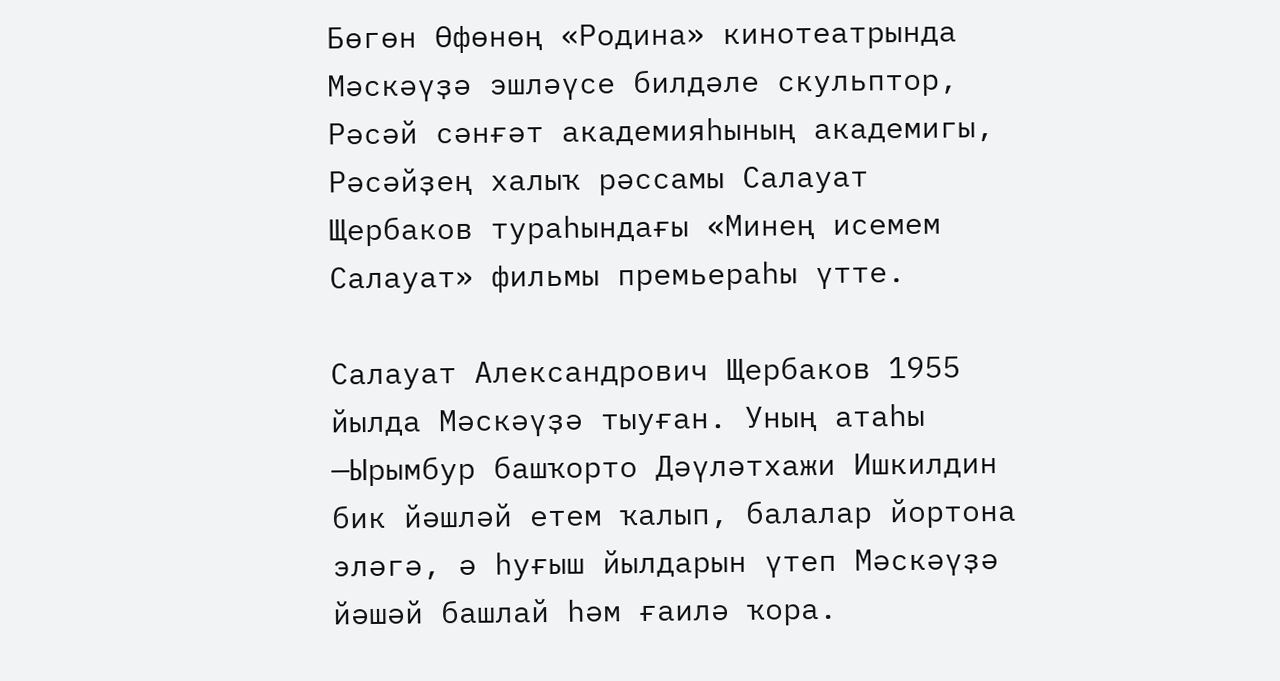Бөгөн Өфөнөң «Родина» кинотеатрында Мәскәүҙә эшләүсе билдәле скульптор, Рәсәй сәнғәт академияһының академигы, Рәсәйҙең халыҡ рәссамы Салауат Щербаков тураһындағы «Минең исемем Салауат» фильмы премьераһы үтте.

Салауат Александрович Щербаков 1955 йылда Мәскәүҙә тыуған. Уның атаһы —Ырымбур башҡорто Дәүләтхажи Ишкилдин бик йәшләй етем ҡалып, балалар йортона эләгә, ә һуғыш йылдарын үтеп Мәскәүҙә йәшәй башлай һәм ғаилә ҡора.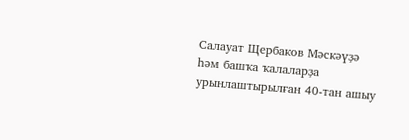Салауат Щербаков Мәскәүҙә һәм башҡа ҡалаларҙа урынлаштырылған 40-тан ашыу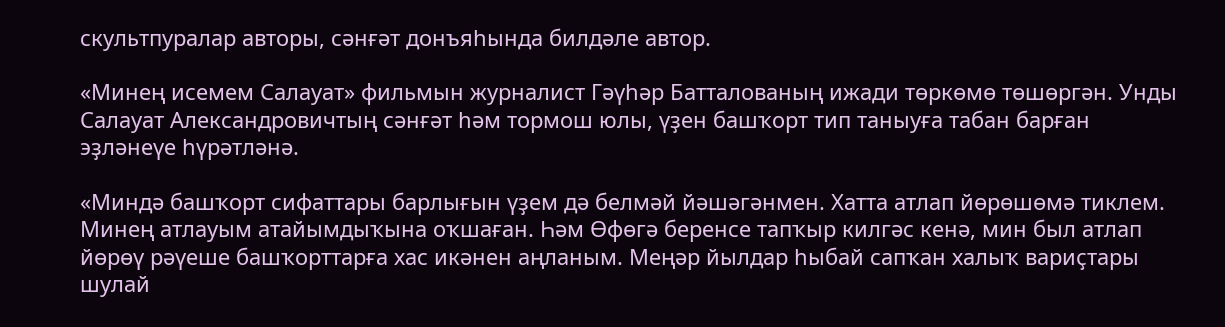скультпуралар авторы, сәнғәт донъяһында билдәле автор.

«Минең исемем Салауат» фильмын журналист Гәүһәр Батталованың ижади төркөмө төшөргән. Унды Салауат Александровичтың сәнғәт һәм тормош юлы, үҙен башҡорт тип таныуға табан барған эҙләнеүе һүрәтләнә.

«Миндә башҡорт сифаттары барлығын үҙем дә белмәй йәшәгәнмен. Хатта атлап йөрөшөмә тиклем. Минең атлауым атайымдыҡына оҡшаған. Һәм Өфөгә беренсе тапҡыр килгәс кенә, мин был атлап йөрөү рәүеше башҡорттарға хас икәнен аңланым. Меңәр йылдар һыбай сапҡан халыҡ вариҫтары шулай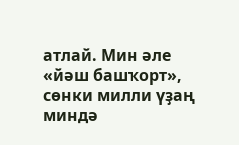атлай. Мин әле «йәш башҡорт», сөнки милли үҙаң миндә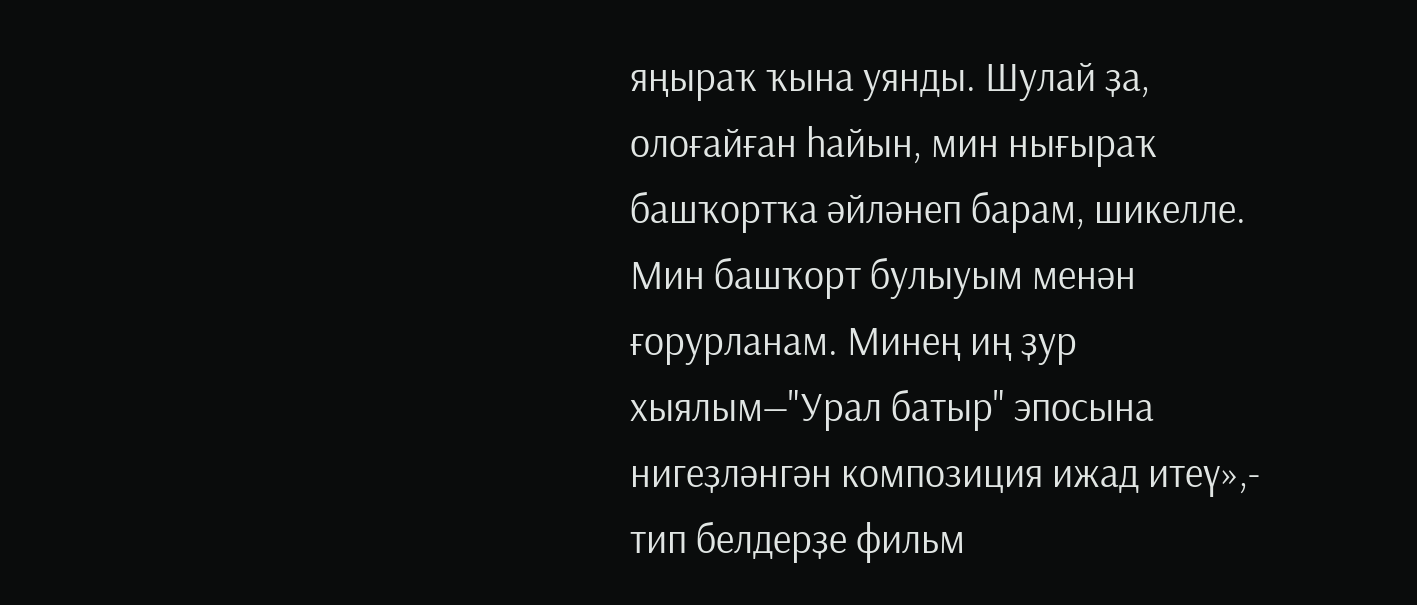яңыраҡ ҡына уянды. Шулай ҙа, олоғайған һайын, мин нығыраҡ башҡортҡа әйләнеп барам, шикелле. Мин башҡорт булыуым менән ғорурланам. Минең иң ҙур хыялым—"Урал батыр" эпосына нигеҙләнгән композиция ижад итеү»,- тип белдерҙе фильм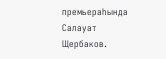премьераһында Салауат Щербаков.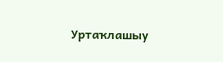Уртаҡлашыу